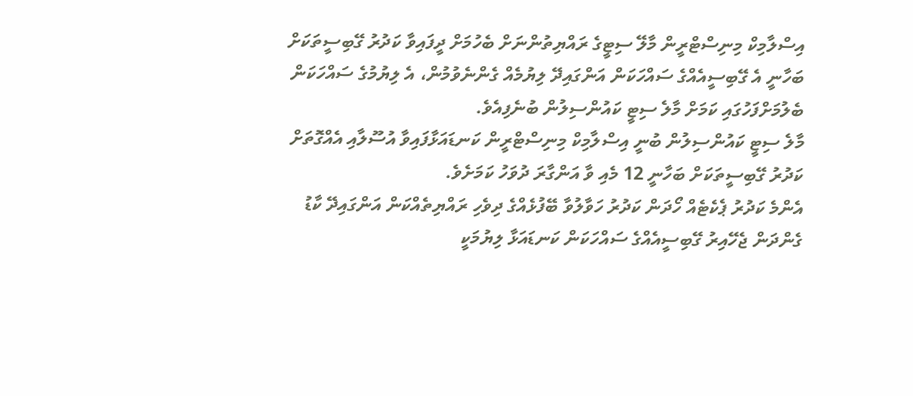އިސްލާމިކް މިނިސްޓްރީން މާލޭ ސިޓީގެ ރައްޔިތުންނަށް ބެހުމަށް ދީފައިވާ ކަދުރު ގޭބިސީތަކަށް ބަހާނީ އެ ގޭބިސީއެއްގެ ސައްހަކަން އަންގައިދޭ ލިޔުމެއް ގެންނެވުމުން، އެ ލިޔުމުގެ ސައްހަކަން ބެލުމަށްފަހުގައި ކަމަށް މާލެ ސިޓީ ކައުންސިލުން ބުނެފިއެވެ.
މާލެ ސިޓީ ކައުންސިލުން ބުނީ އިސްލާމިކް މިނިސްޓްރީން ކަނޑައަޅާފައިވާ އުސޫލާއި އެއްގޮތަށް ކަދުރު ގޭބިސީތަކަށް ބަހާނީ 12 މެއި ވާ އަންގާރަ ދުވަހު ކަމަށެވެ.
އެންމެ ކަދުރު ޕެކެޓެއް ހޯދަން ކަދުރު ހަވާލުވާ ބޭފުޅެއްގެ ދިވެހި ރައްޔިތެއްކަން އަންގައިދޭ ކާޑު ގެންދަން ޖެހޭއިރު ގޭބިސީއެއްގެ ސައްހަކަން ކަނޑައަޅާ ލިޔުމަކީ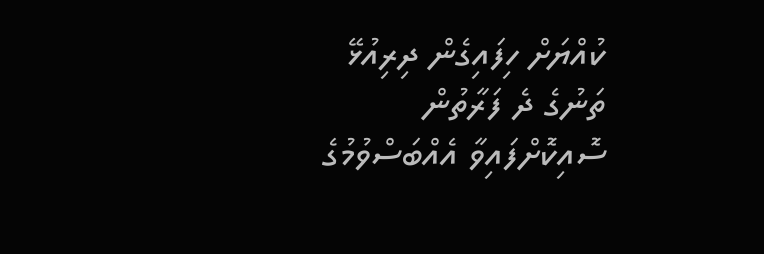ކުއްޔަށް ހިފައިގެން ދިރިއުޅޭ ތަނުގެ ދެ ފަރާތުން ސޮއިކޮށްފައިވާ އެއްބަސްވުމުގެ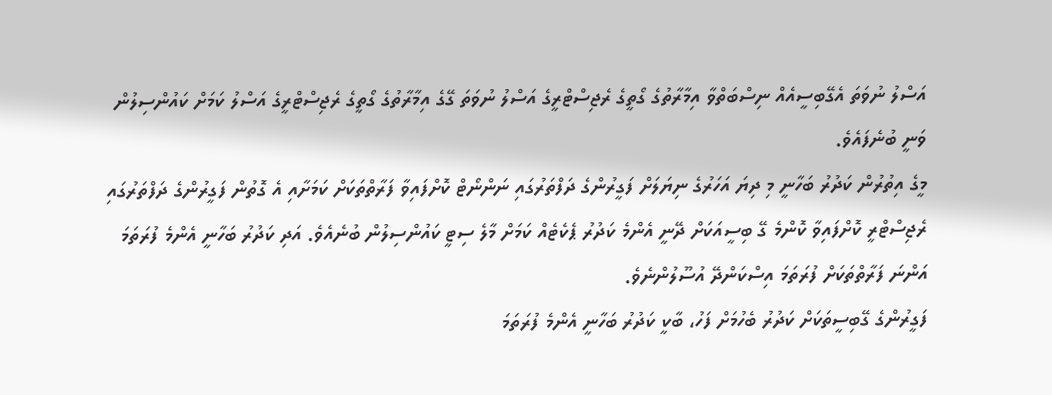އަސްލު ނުވަތަ އެގޭބިސީއެއް ނިސްބަތްވާ އިމާރާތުގެ ގޯތީގެ ރެޖިސްޓްރީގެ އަސްލު ނުވަތަ ގޭގެ އިމާރާތުގެ ގޯތީގެ ރެޖިސްޓްރީގެ އަސްލު ކަމަށް ކައުންސިލުން ވަނީ ބުނެފައެވެ.
މީގެ އިތުރުން ކަދުރު ބަހާނީ މި ދިޔަ އަހަރުގެ ނިޔަލަށް ފަގީރުންގެ ދަފްތަރުގައި ނަންނޯޓް ކޮށްފައިވާ ފަރާތްތަކަށް ކަމަށާއި އެ ގޮތުން ފަގީރުންގެ ދަފްތަރުގައި ރެޖިސްޓްރީ ކޮށްފައިވާ ކޮންމެ ގޭ ބިސީއަކަށް ދޭނީ އެންމެ ކަދުރު ޕެކެޓެއް ކަމަށް މާލެ ސިޓީ ކައުންސިލުން ބުނެއެވެ. އަދި ކަދުރު ބަހާނީ އެންމެ ފުރަތަމަ އަންނަ ފަރާތްތަކަށް ފުރަތަމަ އިސްކަންދޭ އުސޫލުންނެވެ.
ފަގީރުންގެ ގޭބިސީތަކަށް ކަދުރު ބެހުމަށް ފަހު، ބާކީ ކަދުރު ބަހާނީ އެންމެ ފުރަތަމަ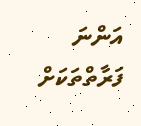އަންނަ ފަރާތްތަކަށް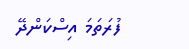ފުރަތަމަ އިސްކަންދޭ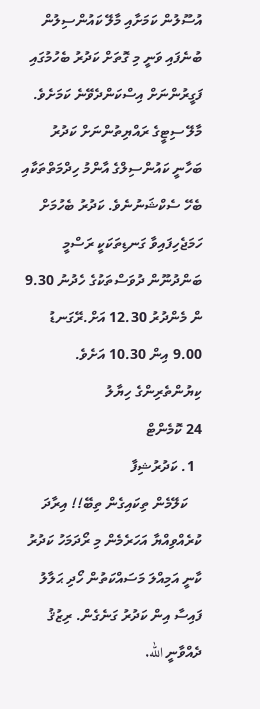އުސޫލުން ކަމަށާއި މާލޭ ކައުންސިލުން ބުނެފައި ވަނީ މި ގޮތަށް ކަދުރު ބެހުމުގައި ފަގީރުންނަށް އިސްކަންދެވޭނެ ކަމަށެވެ.
މާލޭ ސިޓީގެ ރައްޔިތުންނަށް ކަދުރު ބަހާނީ ކައުންސިލްގެ އާންމު ހިދްމަތްތަކާއި ބެހޭ ސެކްޝަނުނެވެ. ކަދުރު ބެހުމަށް ހަމަޖެހިފައިވާ ގަނޑިތަކަކީ ރަސްމީ ބަންދުނޫން ދުވަސްތަކުގެ ހެދުނު 9.30 ން މެންދުރު 12.30 އަށް.ރޭގަނޑު 9.00 އިން 10.30 އަށެވެ.
ކިޔުންތެރިންގެ ހިޔާލު
24 ކޮމެންޓް
  1. ކަދުރުޝިފާ
    ކަލޭމެން ތިކައިގެން ތިބޭ!! އިރާދަ ކުރެއްވިއްޔާ އަހަރެމެން މި ރޯދަމަހު ކަދުރު ކާނީ އަމިއްލަ މަސައްކަތުން ހޯދި ޙަލާލު ފައިސާ އިން ކަދުރު ގަނެގެން. ރިޒުޤު ދެއްވާނީ الله.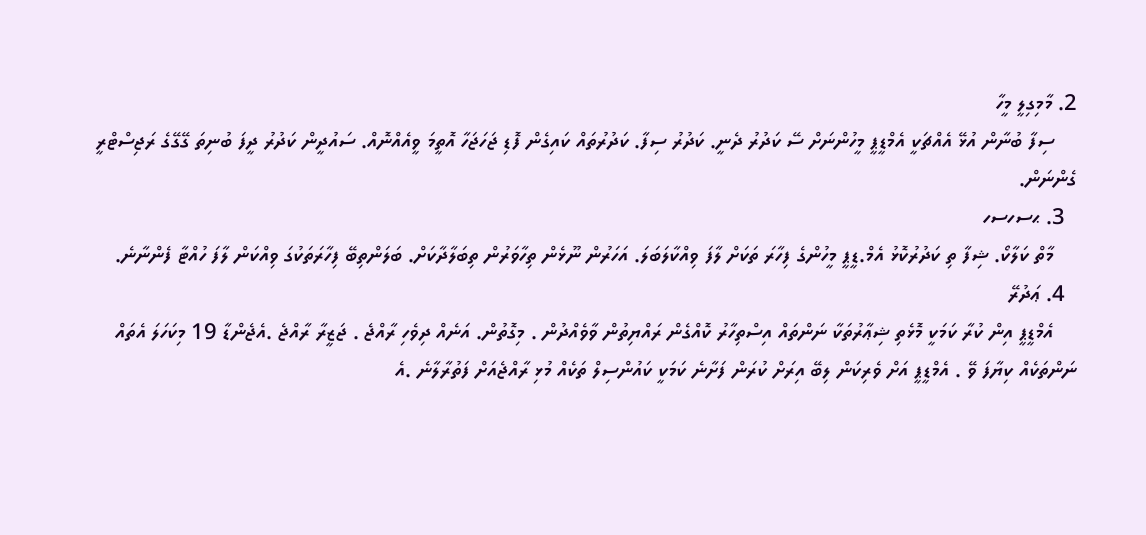2. މާމިގިލީ މީހާ
    ސިފާ ބުނާން އުޅޭ އެއްޗަކީ އެމްޑީޕީ މީހުންނަށް ސޭ ކަދުރު ދެނީ. ކަދުރު ސިފާ. ކަދުރުތައް ކައިގެން ފޮޑި ޖަހަޖަހާ އޮތީމަ ވީއެއްނޮއް. ސައުދީން ކަދުރު ދީފަ ބުނިތަ ގޭގޭގެ ރަޖިސްޓްރީ ގެންނަން.
  3. ޙސހސހ
    މާތް ކަލާކޯ. ޝިފާ ތި ކަދުރުކޮޅު އެމް.ޑީޕީ މީހުންގެ ފިހާރަ ތަކަށް ލާފަ ވިއްކާލަބަލަ. އަހަރުން ނޫޅެން ތިހާވަރުން ތިބަލާދާކަށް. ބަލަންތިބޭ ފިހާރަތަކުގަ ވިއްކަން ލާފަ ހުއްޓާ ފެންނާނެ.
  4. ޢަދުރޭ
    އެމްޑީޕީ އިން ކުރާ ކަމަކީ މޮޅެތި ޝިޢާރުތަކާ ނަންތައް އިސްތިހާރު ކޮއްގެން ރައްޔިތުން ވާވެއްދުން . މިގޮތުން. އަނެއް ދިވެހި ރާއްޖެ . ޖަޒީރާ ރާއްޖެ .އެޖެންޑާ 19 މިކަހަލަ އެތައް ނަންތަކެއް ކިޔާފަ ވޭ . އެމްޑީޕީ އަށް ވެރިކަން ލިބޭ އިރަށް ކުރަން ފަށާނެ ކަމަކީ ކައުންސިލް ތަކެއް މުޅި ރާއްޖެއަށް ފަތުރާލާނެ .އެ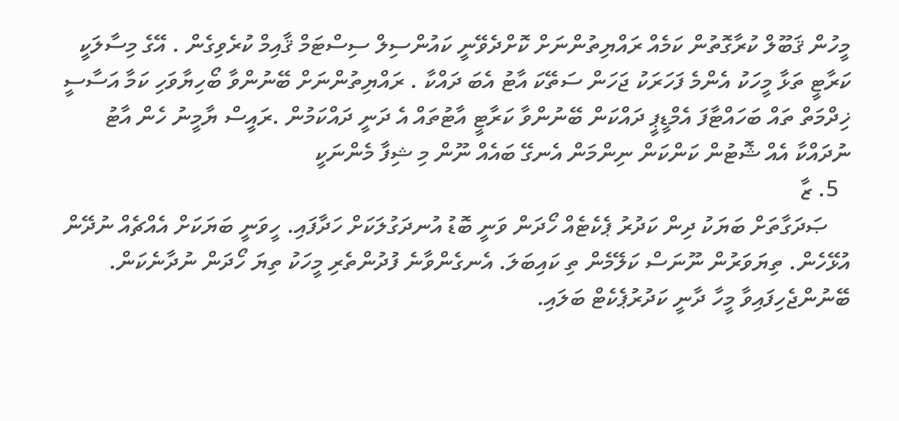މީހުން ޤަބޫލް ކުރާގޮތުން ކަމެއް ރައްޔިތުންނަށް ކޮށްދެވޭނީ ކައުންސިލް ސިސްޓަމް ޤާއިމް ކުރެވިގެން . އޭގެ މިސާލަކީ ކަރާޓީ ތަޅާ މީހަކު އެންމެ ފަހަރަކު ޖަހަން ސަތޭކަ އާޓު އެބަ ދައްކާ . ރައްޔިތުންނަށް ބޭނުންވާ ބޯހިޔާވަހި ކަމާ އަސާސީ ޚިދްމަތް ތައް ބަހައްޓާފަ އެމްޑީޕީ ދައްކަން ބޭނުންވާ ކަރާޓީ އާޓުތައް އެ ދަނީ ދައްކަމުން .ރައީސް ޔާމީނު ހެން އާޓު ނުދައްކާ އެއް ޝޮޓުން ކަންކަން ނިންމަން އެނގޭ ބައެއް ނޫން މި ޝިފާ މެންނަކީ
  5. ޒާ
    ޞަދަގާތަށް ބަޔަކު ދިން ކަދުރު ޕެކެޓެއް ހޯދަން ވަނީ ބޮޑު އުނދަގުލަކަށް ހަދާފައި. ހީވަނީ ބަޔަކަށް އެއްޗެއް ނުދޭން އުޅޭހެން. ތިޔަވަރުން ނޫނަސް ކަލޭމެން ތި ކައިބަލަ. އެނގެންވާނެ ފުދުންތެރި މީހަކު ތިޔަ ހޯދަން ނުދާނެކަން. ބޭނުންޖެހިފައިވާ މީހާ ދާނީ ކަދުރުޕެކެޓް ބަލައި.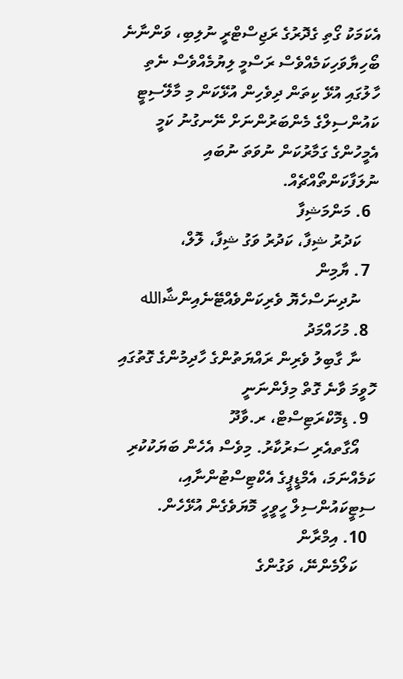އެކަމަކު ގޯތި ގެދޮރުގެ ރަޖިސްޓްރީ ނުލިބި، ވަންނާނެ ބޯހިޔާވަހިކަމެއްވެސް ރަސްމީ ލިޔުމެއްވެސް ނެތި ހާލުގައި އުޅޭ ކިތަން ދިވެހިން އުޅޭކަން މި މާލޭސިޓީ ކައުންސިލްގެ މެންބަރުންނަށް ނޭނގުނު ކަމީ އެމީހުންގެ ގަމާރުކަން ނުވަތަ ނުބައި ނުލަފާކަންތޯއްޗެއް.
  6. މަންމަޝިފާ
    ކަދުރު ޝިފާ، ކަދުރު ވަގު ޝިފާ، ލޮލް،
  7. ޔާމިން
    ނުދިނަސްހެޔޮ ވެރިކަންވެއްޓޭނެއިންޝާالله
  8. މުހައްމަދު
    ނާ ގާބިލު ވެރިން ރައްޔަތުންގެ ހާދިމުންގެ ގޮތުގައި ހޮވީމަ ވާނެ ގޮތް މިފެންނަނީ
  9. ޑިމޮކްރަޓިސްޓް، ރ.ވާދޫ
    އޯގާތއެރި ސަރުކާރު. މިވެސް އެހެން ބަޔަކުކުރި ކަމެއްނަމަ، އެމްޑީޕީގެ އެކްޓިސްޓުންނާއި، ސިޓީކައުންސިލް ހީވީހީ މޮޔަވެގެން އުޅޭހެން.
  10. އިމްރާން
    ކަލޯމެންނޭ، ވަގުންގެ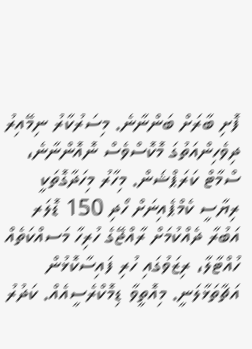ފޮށި ބާރަށް ބަންނާނެ. މިސަރުކާރު ނިމޭއިރު ދިވެހިންއަތުގަ މޮކޮސްވެސް ނޮއޮންނާނެ، ސްމާޓް ކަރަޕްޝަން. މިހާރު މިހަދާގޮތަކީ ރިޔާސީ ކެމްޕެއިނަށް ހޯދި 150 ޑޮލަރ އަބުރާ ދެއްކުމަށް ރާއްޖޭގެ ހުރިހާ މަސއްކަތެއް ހުއްޓާލާ، ރިޒަވުގައި ހުރި ފައިސާކޮޅުން އަޗާތަޅާލަނީ. މިއޮތީވާ ޑިމޮކްރެސީއެއް. ކަދުރު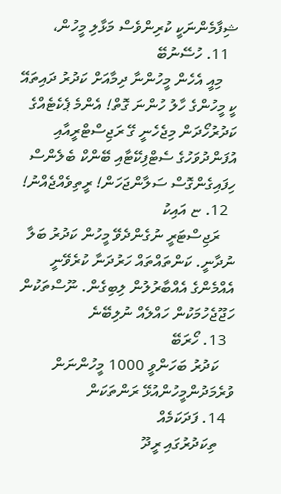ޝިފާމެންނަކީ ކުރިންވެސް މަޅާލި މީހުން،
  11. ހުސޭނުބޭ
    މިއީ އެހެން މީހުންނާ ދިމާއަށް ކަދުރު ދައިތައޭ ކީ މީހުންގެ ހާލު ހުންނަ ގޮތް! އެންމެ ޕެކެޓެއްގެ ކަދުރުހޯދަން މިޖެހެނީ ގޭ ރަޖިސްޓްރީއާއި އުފަންދުވަހުގެ ސެޓްފިކޭޓާއި ބޭންކް ބެލެންސް ހިފައިގެންގޮސް ސަލާންޖަހަން! ރީތިވެއްޖެއްނު!
  12. ޏ އައިކު
    ރަޖިސްޓަރީ ނުގެންދެވޭ މީހުން ކަދުރު ބަލާ ނުދާނީ. ކަންތައްތައް ހަރުދަނާ ކުރެވޭނީ އެއްމެންގެ އެއްބާރުލުން ލިބިގެން. ނޫސްތަކުން ހަޖޫޖެހުމަކުން ހައްލެއް ނުލިބޭނެ
  13. ހޯރަބޭ
    ކަދުރު ބަހަންވީ 1000 މީހުންނަން ވުރެމަދުންމީހުންއުޅޭ ރަންތަކަން
  14. ފަދަކަމެއް
    ތިކަދުރުގައި ރީދޫ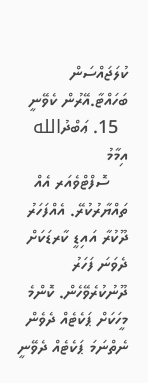ކުލަޖައްސަން ބަހައްޓާ.އޭރުން ކެވޭނީ
  15. ޢަބްދުالله އިމާމު
    ސޮފްޓްވެއަރ އެއް ތައްޔާރުކުރޭ. އެއްފަހަރު ދޫކުރާ އައިޑީ ކާރޑަކަށް ދެވަނަ ފަހަރު ދޫނުކުރެވޭހެން. ކޮންމެ މީހަކަށް ޕަކެޓެއް ދެވެން ނެތްނަމަ ޕަކެޓެއް ދެވޭނީ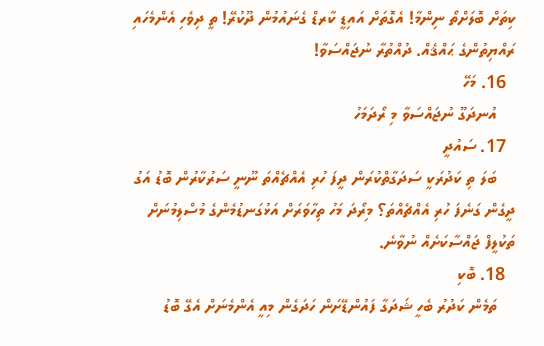ކިތަށް ބޮލަށްތޯ ނިންމާ! އެގޮތަށް އައިޑީ ކާރޑް ގެނައުމުން ދޫކުރޭ! ތީ ދިވެހި އެންމެހައި ރައްޔިތުންގެ ޙައްޤެއް. ދުއްތުރާ ނުޖައްސަވާ!
  16. މަހޭ
    އުނދަގޫ ނުޖައްސަވާ މި ރޯދަމަހު
  17. ސައުދީ
    ބަލަ ތި ކަދުރަކީ ސަދަގާތްކުރަން ދީފަ ހުރި އެއްޗެއްތަ ނޫނީ ސަރުކާރުން ބޮޑު އަގު ދީގެން ގަނެފަ ހުރި އެއްޗެއްތަ؟ މިރޯދަ މަހު ތިހާވަރަށް އަޅުގަނޑުމެންގެ މުސްލިމުނަށް ތަކުލީފް ޖައްސާކަށެއް ނުވާނެ.
  18. ބޮކި
    ތަމެން ކަދުރު ބެހީ ޝަދަގާ ފައުންޑޭށަން ހަދަގެން މިއީ އެންމެނަށް އެގޭ ބޮޑު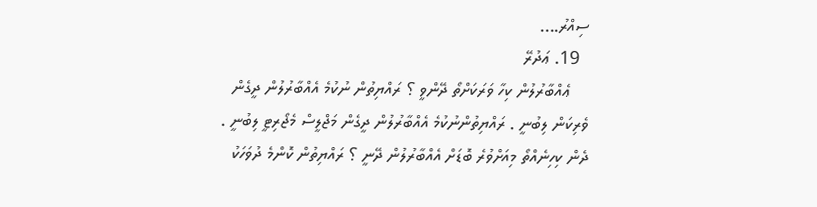ސިއްރު....
  19. ޢަދުރޭ
    ޢެއްބާރުލުން ކިހާ ވަރަކަށްތޯ ދޭންވީ ؟ ރައްޔިތުން ނުކުމެ އެއްބާރުލުން ދީގެން ވެރިކަން ލިބުނީ . ރައްޔިތުންނުކުމެ އެއްބާރުލުން ދީގެން މަޖްލީސް މެޖޯރިޓީ ލިބުނީ . ދެން ކިހިނެއްތޯ މިއަށްވުރެ ބޮޑަށް އެއްބާރުލުން ދޭނީ ؟ ރައްޔިތުން ކޮންމެ ދުވަހަކު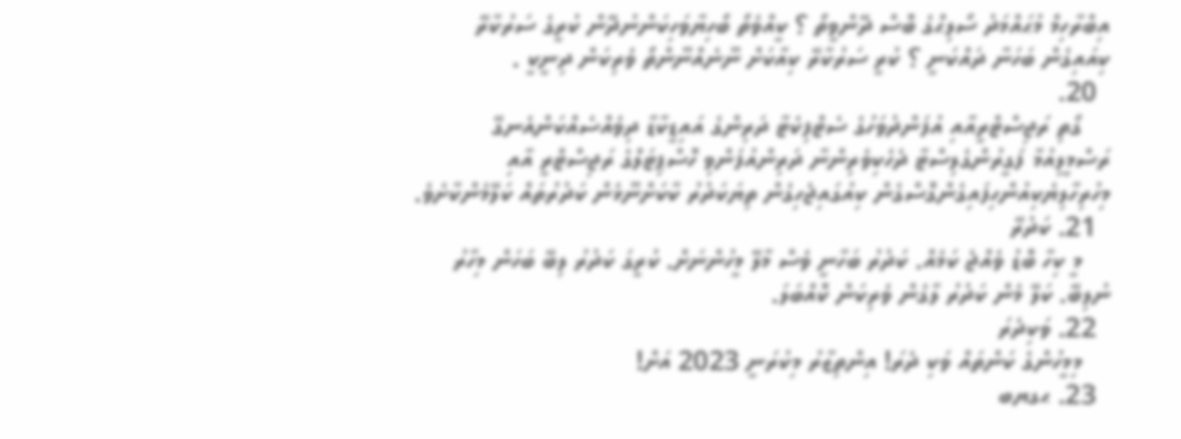އިބްރާހިމް މުޙައްމަދު ސޯލިޙްގެ ބޮސް ދޭންވީތޯ ؟ ކީއްވެތޯ ބޯހިޔާވަހިކަންނުދޭން ކުރީގެ ސަރުކާރޭ ކިއައިގެން ބަހަނާ ދައްކަނީ ؟ ކުރީ ސަރުކާރޭ ކިއާކަށް ނޫނެއްނޫންތޯ ވެރިކަން ދިނީކީ .
  20.
    ގޯތި ރަޖިސްޓްރީއާއި އުފަންދުވަހުގެ ސެޓްފިކެޓާ ދަރިންގެ އައިޑީކާޑާ ދިވެއްސެއްކަންއެނގޭ ރަސްމީލިއުމާ ފަގީރުންގެލިސްޓާ ދެހެކިވެރިންނާ ދަރިންއުފަންވި ހޮސްޕިޓަލްގެ ރަޖިސްޓްރީ އާއި މިހުރިހާލިޔެކިއުންހިފައިގެންގޮސްގެން ކިއުގައިޖެހިގެން ތިޔަކަދުރު ކާކަށްނޫޅެން ކަދުރުތައް ކަލޭމެންކާށެވެ.
  21. ކަދުރޭ
    މީ ކިހާ ބޮޑު ވެއްޖެ ކަމެއް. ކަދުރު ބަހާނީ ވެސް މާލޭ މީހުންނަށް. ކުރީގަ ކަދުރު ލިބޭ ބަހަން މިހާރު ނުލިބޭ. ކަލޭ މެން ކަދުރު ލާގެން ވެރިކަން ކޮއްބަލަ.
  22. ވަކިދެރަ
    މިމީހުންގެ ކަންތައް ވަކި ދެރަ! އިންތިޒާރު މިކުރަނީ 2023 އަށް!
  23. ޙގޔބ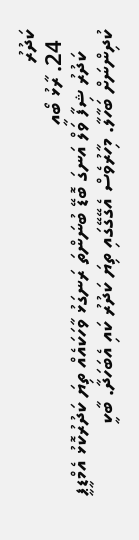ކަދުރު
  24. ރާޅު ބޯއީ
    ކަދުރު ޝިފާ ވަލް އަނގަ ބޮޑޭ ބުނަންތަ ރަނގަޅު ވާހަކައެއް ތިޔަ ކަދުރުކޮޅު އެމްޑީޕީ ކުދިންނަށް ބަހާލާ. މިހާރުވެސް އެގޭގޭގައި ތިޔަ ކަދުރު ކައި އެބަހަދާ. ބާކީ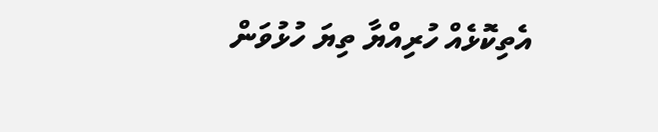އެތިކޮޅެއް ހުރިއްޔާ ތިޔަ ހުޅުވަން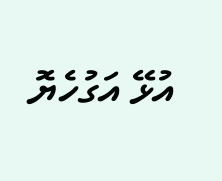އުޅޭ އަގުހެޔޮ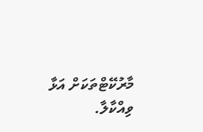މާރުކޭޓްތަކަށް އަޅާ ވިއްކާލާ.